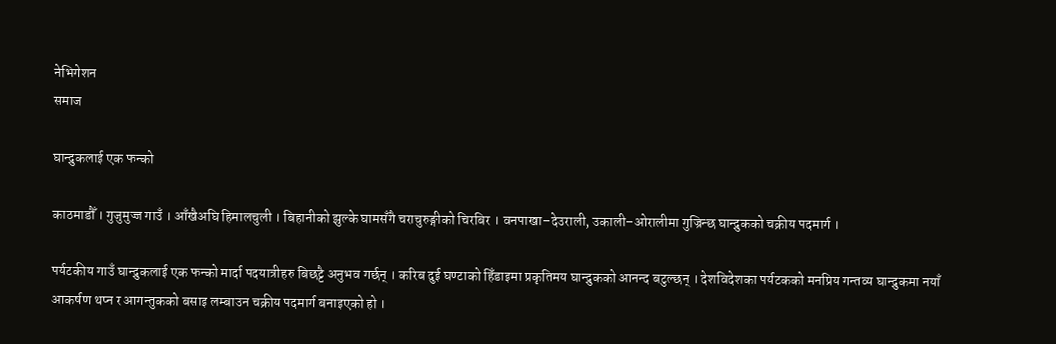नेभिगेशन
समाज

घान्द्रुकलाई एक फन्को

काठमाडौँ । गुजुमुज्ज गाउँ । आँखैअघि हिमालचुली । बिहानीको झुल्के घामसँगै चराचुरुङ्गीको चिरबिर । वनपाखा–देउराली, उकाली–ओरालीमा गुज्रिन्छ घान्द्रुकको चक्रीय पदमार्ग ।

पर्यटकीय गाउँ घान्द्रुकलाई एक फन्को मार्दा पदयात्रीहरु बिछट्टै अनुभव गर्छन् । करिब दुई घण्टाको हिँडाइमा प्रकृतिमय घान्द्रुकको आनन्द बटुल्छन् । देशविदेशका पर्यटकको मनप्रिय गन्तव्य घान्द्रुकमा नयाँ आकर्षण थप्न र आगन्तुकको बसाइ लम्बाउन चक्रीय पदमार्ग बनाइएको हो ।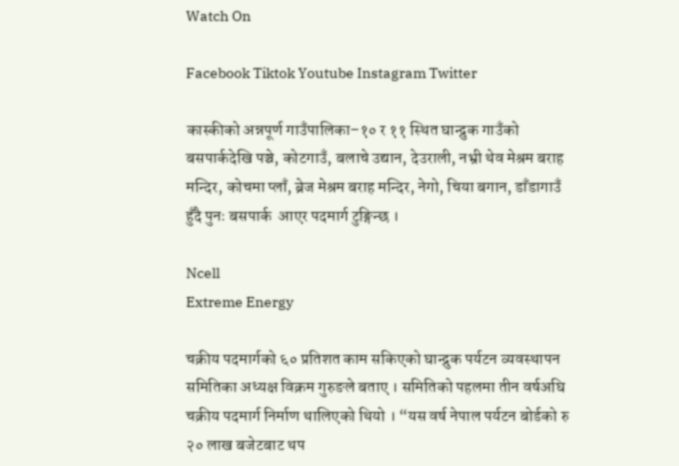Watch On

Facebook Tiktok Youtube Instagram Twitter

कास्कीको अन्नपूर्ण गाउँपालिका–१० र ११ स्थित घान्द्रुक गाउँको बसपार्कदेखि पञ्चे, कोटगाउँ, बलाचे उद्यान, देउराली, नभ्री थेव मेश्रम बराह मन्दिर, कोचमा प्लाँ, ब्रेज मेश्रम बराह मन्दिर, नेगो, चिया बगान, डाँडागाउँ हुँदै पुनः बसपार्क  आएर पदमार्ग टुङ्गिन्छ ।

Ncell
Extreme Energy

चक्रीय पदमार्गको ६० प्रतिशत काम सकिएको घान्द्रुक पर्यटन व्यवस्थापन समितिका अध्यक्ष विक्रम गुरुङले बताए । समितिको पहलमा तीन वर्षअघि चक्रीय पदमार्ग निर्माण थालिएको थियो । “यस वर्ष नेपाल पर्यटन बोर्डको रु २० लाख बजेटबाट थप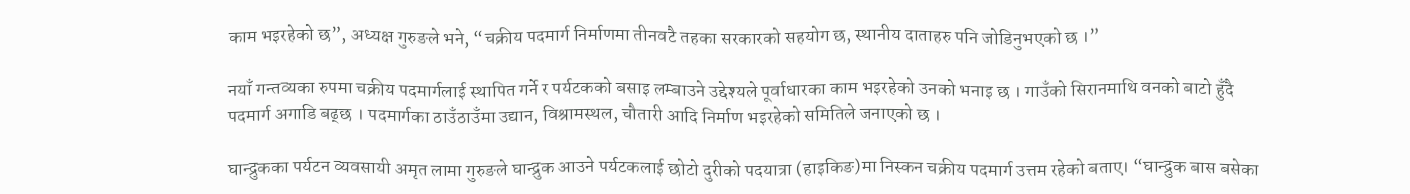काम भइरहेको छ”, अध्यक्ष गुरुङले भने, “चक्रीय पदमार्ग निर्माणमा तीनवटै तहका सरकारको सहयोग छ, स्थानीय दाताहरु पनि जोडिनुभएको छ ।”

नयाँ गन्तव्यका रुपमा चक्रीय पदमार्गलाई स्थापित गर्ने र पर्यटकको बसाइ लम्बाउने उद्देश्यले पूर्वाधारका काम भइरहेको उनको भनाइ छ । गाउँको सिरानमाथि वनको बाटो हुँदै पदमार्ग अगाडि बढ्छ । पदमार्गका ठाउँठाउँमा उद्यान, विश्रामस्थल, चौतारी आदि निर्माण भइरहेको समितिले जनाएको छ ।

घान्द्रुकका पर्यटन व्यवसायी अमृत लामा गुरुङले घान्द्रुक आउने पर्यटकलाई छोटो दुरीको पदयात्रा (हाइकिङ)मा निस्कन चक्रीय पदमार्ग उत्तम रहेको बताए। “घान्द्रुक बास बसेका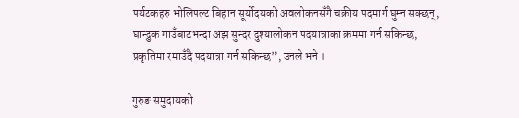पर्यटकहरु भोलिपल्ट बिहान सूर्योदयको अवलोकनसँगै चक्रीय पदमार्ग घुम्न सक्छन्, घान्द्रुक गाउँबाटभन्दा अझ सुन्दर दुश्यालोकन पदयात्राका क्रममा गर्न सकिन्छ, प्रकृतिमा रमाउँदै पदयात्रा गर्न सकिन्छ”, उनले भने ।

गुरुङ समुदायको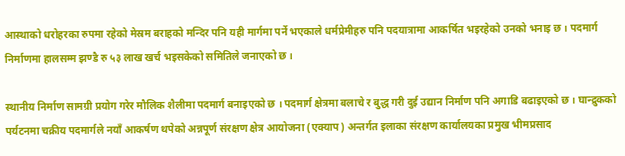आस्थाको धरोहरका रुपमा रहेको मेस्रम बराहको मन्दिर पनि यही मार्गमा पर्ने भएकाले धर्मप्रेमीहरु पनि पदयात्रामा आकर्षित भइरहेको उनको भनाइ छ । पदमार्ग निर्माणमा हालसम्म झण्डै रु ५३ लाख खर्च भइसकेको समितिले जनाएको छ ।

स्थानीय निर्माण सामग्री प्रयोग गरेर मौलिक शैलीमा पदमार्ग बनाइएको छ । पदमार्ग क्षेत्रमा बलाचे र बुद्ध गरी दुई उद्यान निर्माण पनि अगाडि बढाइएको छ । घान्द्रुकको पर्यटनमा चक्रीय पदमार्गले नयाँ आकर्षण थपेको अन्नपूर्ण संरक्षण क्षेत्र आयोजना (एक्याप) अन्तर्गत इलाका संरक्षण कार्यालयका प्रमुख भीमप्रसाद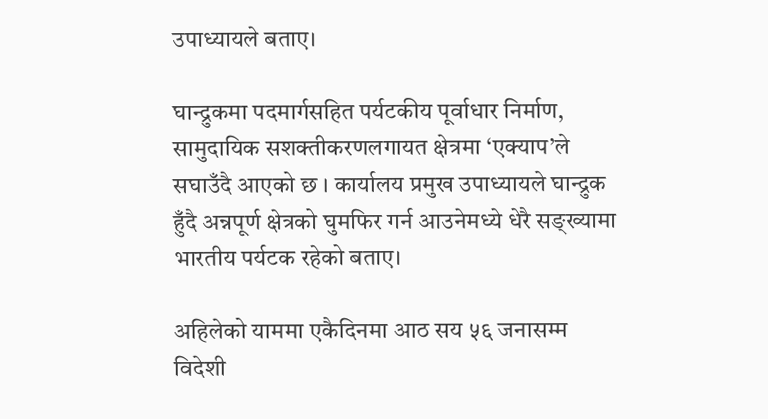उपाध्यायले बताए।

घान्द्रुकमा पदमार्गसहित पर्यटकीय पूर्वाधार निर्माण, सामुदायिक सशक्तीकरणलगायत क्षेत्रमा ‘एक्याप’ले सघाउँदै आएको छ । कार्यालय प्रमुख उपाध्यायले घान्द्रुक हुँदै अन्नपूर्ण क्षेत्रको घुमफिर गर्न आउनेमध्ये धेरै सङ्ख्यामा भारतीय पर्यटक रहेको बताए।

अहिलेको याममा एकैदिनमा आठ सय ५६ जनासम्म विदेशी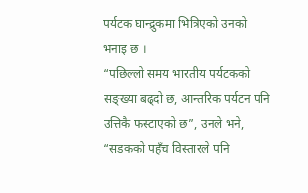पर्यटक घान्द्रुकमा भित्रिएको उनको भनाइ छ ।
“पछिल्लो समय भारतीय पर्यटकको सङ्ख्या बढ्दो छ, आन्तरिक पर्यटन पनि उत्तिकै फस्टाएको छ”, उनले भने, “सडकको पहँच विस्तारले पनि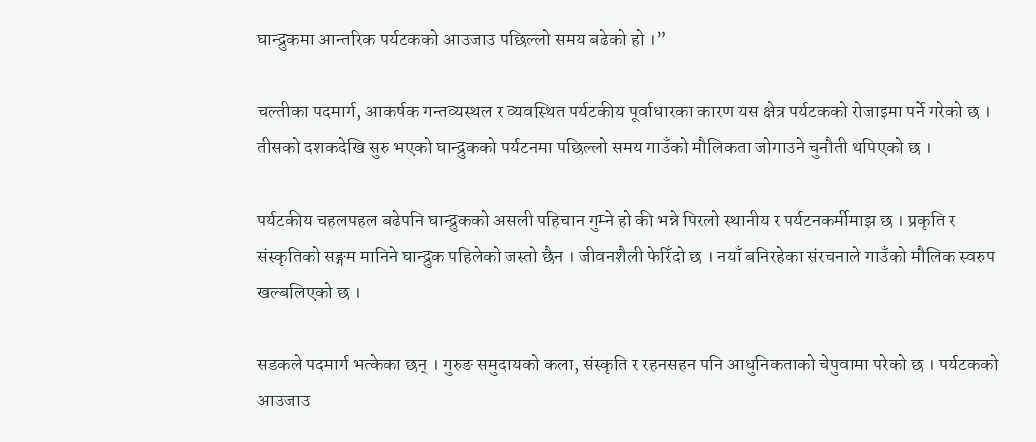घान्द्रुकमा आन्तरिक पर्यटकको आउजाउ पछिल्लो समय बढेको हो ।”

चल्तीका पदमार्ग, आकर्षक गन्तव्यस्थल र व्यवस्थित पर्यटकीय पूर्वाधारका कारण यस क्षेत्र पर्यटकको रोजाइमा पर्ने गरेको छ । तीसको दशकदेखि सुरु भएको घान्द्रुकको पर्यटनमा पछिल्लो समय गाउँको मौलिकता जोगाउने चुनौती थपिएको छ ।

पर्यटकीय चहलपहल बढेपनि घान्द्रुकको असली पहिचान गुम्ने हो की भन्ने पिरलो स्थानीय र पर्यटनकर्मीमाझ छ । प्रकृति र संस्कृतिको सङ्गम मानिने घान्द्रुक पहिलेको जस्तो छैन । जीवनशैली फेरिँदो छ । नयाँ बनिरहेका संरचनाले गाउँको मौलिक स्वरुप खल्बलिएको छ ।

सडकले पदमार्ग भत्केका छन् । गुरुङ समुदायको कला, संस्कृति र रहनसहन पनि आधुनिकताको चेपुवामा परेको छ । पर्यटकको आउजाउ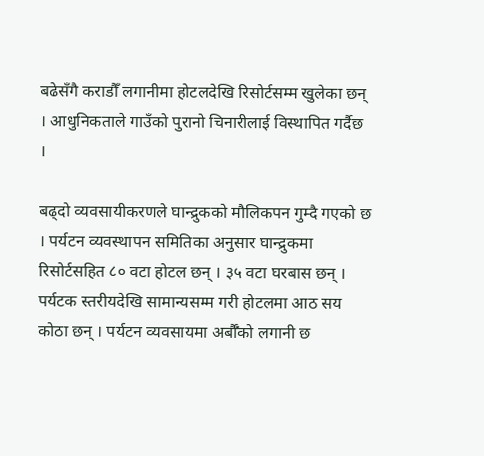बढेसँगै कराडौँ लगानीमा होटलदेखि रिसोर्टसम्म खुलेका छन् । आधुनिकताले गाउँको पुरानो चिनारीलाई विस्थापित गर्दैछ ।

बढ्दो व्यवसायीकरणले घान्द्रुकको मौलिकपन गुम्दै गएको छ  । पर्यटन व्यवस्थापन समितिका अनुसार घान्द्रुकमा रिसोर्टसहित ८० वटा होटल छन् । ३५ वटा घरबास छन् । पर्यटक स्तरीयदेखि सामान्यसम्म गरी होटलमा आठ सय कोठा छन् । पर्यटन व्यवसायमा अर्बौँको लगानी छ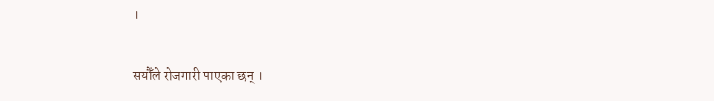।

सयौँले रोजगारी पाएका छन् ।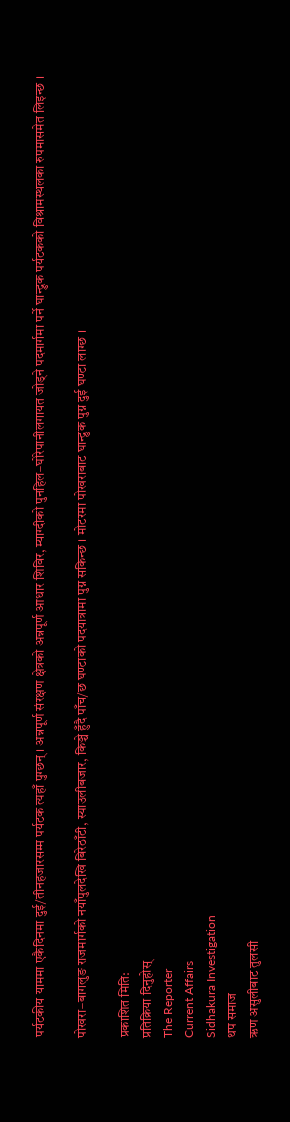पर्यटकीय याममा एकैदिनमा दुई/तीनहजारसम्म पर्यटक त्यहाँ पुग्छन् । अन्नपूर्ण संरक्षण क्षेत्रको अन्नपूर्ण आधार शिविर, म्याग्दीको पुनहिल–घोरेपानीलगायत जोड्ने पदमार्गमा पर्ने घान्द्रुक पर्यटकको विश्रामस्थलका रुपमासमेत लिइन्छ ।

पोखरा–बागलुङ राजमार्गको नयाँपुलदेखि बिरेठाँटी, स्याउलीबजार, किञ्चे हुँदै पाँच/छ घण्टाको पदयात्रामा पुग्न सकिन्छ । मोटरमा पोखराबाट घान्द्रुक पुग्न दुई घण्टा लाग्छ ।

प्रकाशित मिति:
प्रतिक्रिया दिनुहोस्
The Reporter
Current Affairs
Sidhakura Investigation
थप समाज
ऋण असुलीबाट तुलसी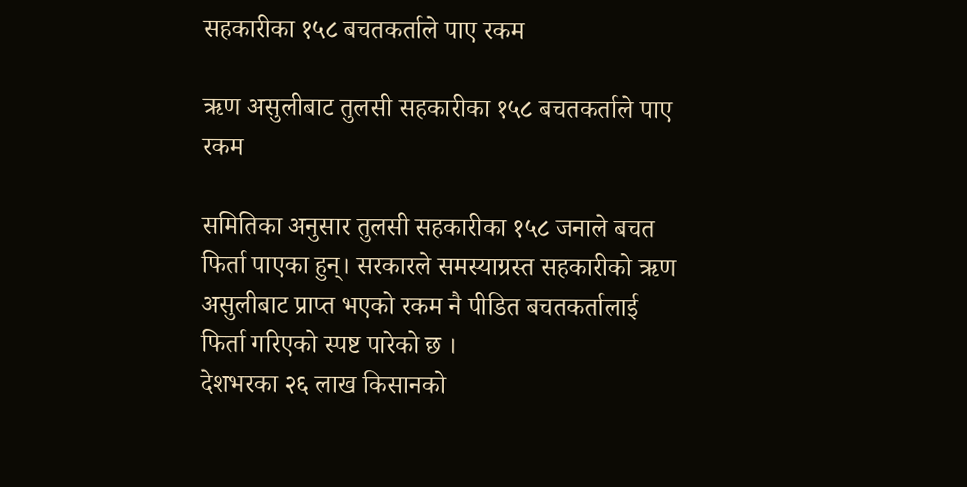सहकारीका १५८ बचतकर्ताले पाए रकम

ऋण असुलीबाट तुलसी सहकारीका १५८ बचतकर्ताले पाए रकम

समितिका अनुसार तुलसी सहकारीका १५८ जनाले बचत फिर्ता पाएका हुन्। सरकारले समस्याग्रस्त सहकारीको ऋण असुलीबाट प्राप्त भएको रकम नै पीडित बचतकर्तालाई फिर्ता गरिएको स्पष्ट पारेको छ ।
देशभरका २६ लाख किसानको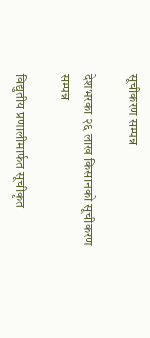सूचीकरण सम्पन्न

देशभरका २६ लाख किसानको सूचीकरण सम्पन्न

विद्युतीय प्रणालीमार्फत सूचीकृत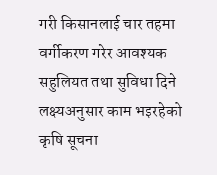गरी किसानलाई चार तहमा वर्गीकरण गरेर आवश्यक सहुलियत तथा सुविधा दिने लक्ष्यअनुसार काम भइरहेको कृषि सूचना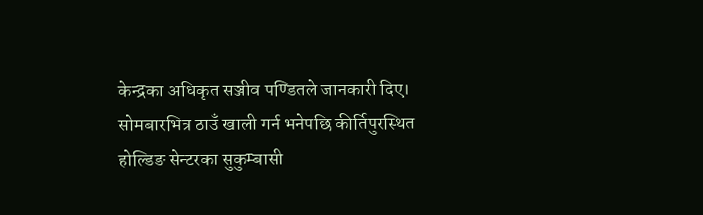केन्द्रका अधिकृत सञ्जीव पण्डितले जानकारी दिए।
सोमबारभित्र ठाउँ खाली गर्न भनेपछि कीर्तिपुरस्थित होल्डिङ सेन्टरका सुकुम्बासी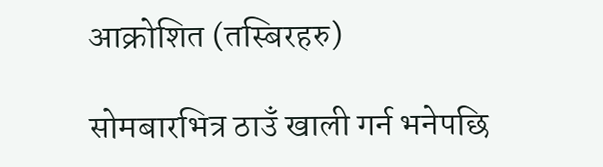आक्रोशित (तस्बिरहरु)

सोमबारभित्र ठाउँ खाली गर्न भनेपछि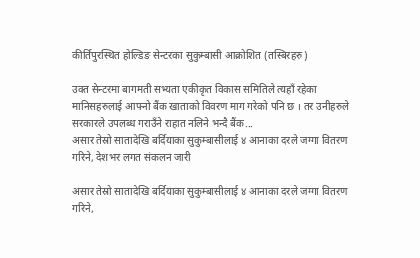कीर्तिपुरस्थित होल्डिङ सेन्टरका सुकुम्बासी आक्रोशित (तस्बिरहरु)

उक्त सेन्टरमा बागमती सभ्यता एकीकृत विकास समितिले त्यहाँ रहेका मानिसहरुलाई आफ्नो बैंक खाताको विवरण माग गरेको पनि छ । तर उनीहरुले सरकारले उपलब्ध गराउँने राहात नलिने भन्दै बैंक...
असार तेस्रो सातादेखि बर्दियाका सुकुम्बासीलाई ४ आनाका दरले जग्गा वितरण गरिने, देशभर लगत संकलन जारी

असार तेस्रो सातादेखि बर्दियाका सुकुम्बासीलाई ४ आनाका दरले जग्गा वितरण गरिने,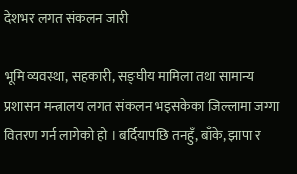देशभर लगत संकलन जारी

भूमि व्यवस्था, सहकारी, सङ्घीय मामिला तथा सामान्य प्रशासन मन्त्रालय लगत संकलन भइसकेका जिल्लामा जग्गा वितरण गर्न लागेको हो । बर्दियापछि तनहुँ, बाँके, झापा र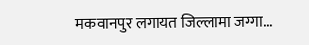मकवानपुर लगायत जिल्लामा जग्गा...